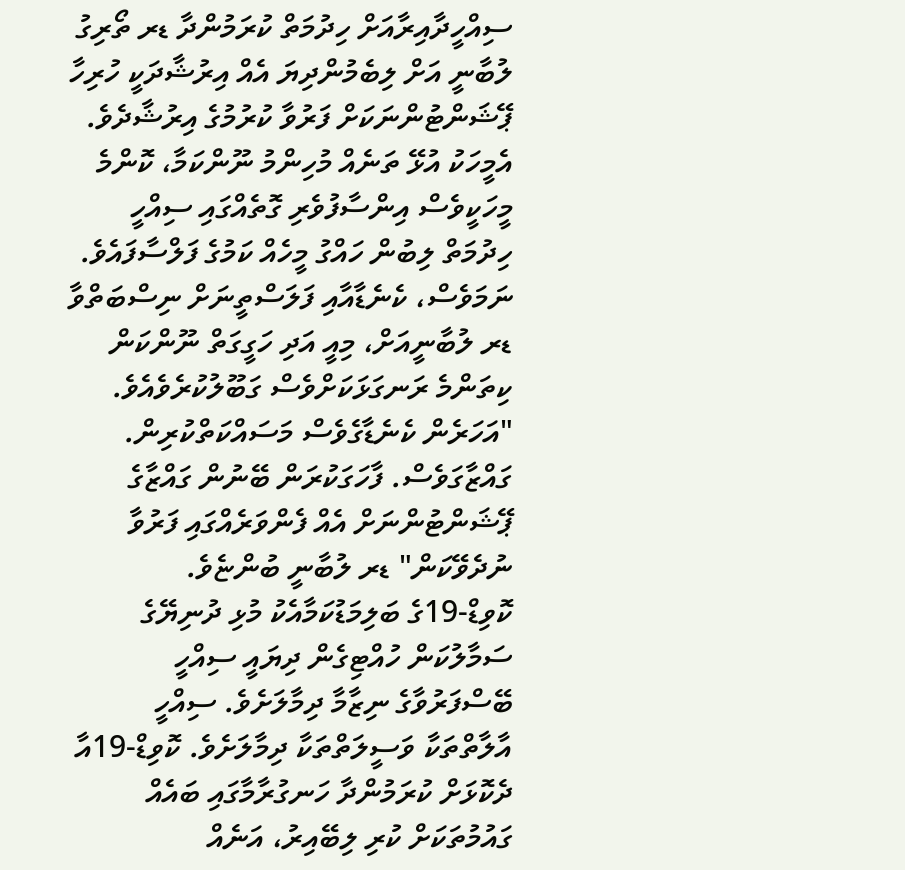ސިއްހީދާއިރާއަށް ހިދުމަތް ކުރަމުންދާ ޑރ ތޯރިގު ލުބާނީ އަށް ލިބެމުންދިޔަ އެއް އިރުޝާދަކީ ހުރިހާ ޕޭޝަންޓުންނަކަށް ފަރުވާ ކުރުމުގެ އިރުޝާދެވެ. އެމީހަކު އުޅޭ ތަނެއް މުހިންމު ނޫންކަމާ، ކޮންމެ މީހަކީވެސް އިންސާފުވެރި ގޮތެއްގައި ސިއްހީ ހިދުމަތް ލިބުން ހައްގު މީހެއް ކަމުގެ ފަލްސާފައެވެ. ނަމަވެސް، ކެނެޑާއާއި ފަލަސްތީނަށް ނިސްބަތްވާ ޑރ ލުބާނީއަށް، މިއީ އަދި ހަގީގަތް ނޫންކަން ކިތަންމެ ރަނގަޅަކަށްވެސް ގަބޫލުކުރެވެއެވެ.
"އަހަރެން ކެނެޑާގެވެސް މަސައްކަތްކުރިން. ގައްޒާގަވެސް. ފާހަގަކުރަން ބޭނުން ގައްޒާގެ ޕޭޝަންޓުންނަށް އެއް ފެންވަރެއްގައި ފަރުވާ ނުދެވޭކަން" ޑރ ލުބާނީ ބުންޏެވެ.
ކޮވިޑް-19ގެ ބަލިމަޑުކަމާއެކު މުޅި ދުނިޔޭގެ ސަމާލުކަން ހުއްޓިގެން ދިޔައީ ސިއްހީ ބޭސްފަރުވާގެ ނިޒާމާ ދިމާލަށެވެ. ސިއްހީ އާލާތްތަކާ ވަސީލަތްތަކާ ދިމާލަށެވެ. ކޮވިޑް-19އާ ދެކޮޅަށް ކުރަމުންދާ ހަނގުރާމާގައި ބައެއް ގައުމުތަކަށް ކުރި ލިބޭއިރު، އަނެއް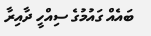ބައެއް ގައުމުގެ ސިއްހީ ދާއިރާ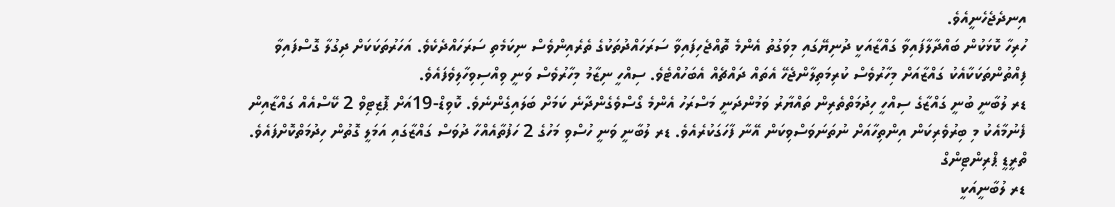އިނދެޖެހެނީއެވެ.
ހުރިހާ ކޮޅަކުން ބައްދާލާފައިވާ ގައްޒާއަކީ ދުނިޔޭގައި މިވަގުތު އެންމެ ތޮއްޖެހިފައިވާ ސަރަހައްދުތަކުގެ ތެރެއިންވެސް ނިކަމެތި ސަރަހައްދެކެވެ. އަހަރުތަކަކަށް ދިގުލާ ގޮސްފައިވާ ފިއްތުންތަކަކާއެކު ގައްޒާއަށް މިހާރުވެސް ކުރިމަތިލާންޖެހޭ އެތައް ދައްޗެއް އެބަހުއްޓެވެ. ސިއްހީ ނިޒާމު މިހާރުވެސް ވަނީ ވިއްސިވިހާލިވެފައެވެ.
ޑރ ލުބާނީ ބުނީ ގައްޒާގެ ސިއްހީ ހިދުމަތްތެރިން ތައްޔާރު ވަމުންދަނީ މަސްރަހު އެންމެ ގޯސްވެގެންދާނެ ކަމަށް ބަލައިގެންނެވެ. ކޮވިޑް-19އަށް ޕޮޒިޓިވް 2 ކޭސްއެއް ގައްޒާއިން ފެނުމާއެކު މި ބިރުވެރިކަން އިންތިހާއަށް ނުތަނަވަސްވިކަން އޭނާ ފާހަގަކުރެއެވެ. ޑރ ލުބާނީ ވަނީ ހުސްވި މަހުގެ 2 ހަފުތާއެއްހާ ދުވަސް ގައްޒާގައި އަމަލީ ގޮތުން ހިދުމަތްކޮށްފައެވެ.
ތްރީޑީ ޕްރިންޓިންގް
ޑރ ލުބާނީއަކީ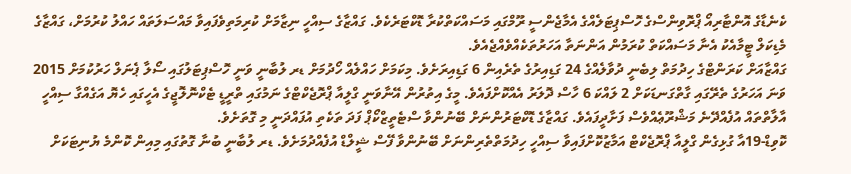ކެނެޑާގެ އޮންޓާރިއޯ ޕްރޮވިންސްގެ ހޮސްޕިޓަލެއްގެ އެމާޖެންސީ ރޫމްގައި މަސައްކަތްކުރާ ޑޮކްޓަރެކެވެ. ގައްޒާގެ ސިއްހީ ނިޒާމަށް ކުރިމަތިވެފައިވާ މައްސަލަތައް ހައްލު ކުރުމަށް، ގައްޒާގެ މެޑިކަލް ޓީމާއެކު އެނާ މަސައްކަތް ކުރަމުން އަންނަތާ އަހަރުތަކެއްވެއްޖެއެވެ.
ގައްޒާއަށް ކަރަންޓްގެ ހިދުމަތް ލިބެނީ ދުވާލެއްގެ 24 ގަޑިއިރުގެ ތެރެއިން 6 ގަޑިއިރަށެވެ. މިކަމަށް ހައްލެއް ހޯދުމަށް ޑރ ލުބާނީ ވަނީ ހޮސްޕިޓަލުގައި ސޯލާ ޕެނަލް ހަރުކުމަށް 2015 ވަނަ އަހަރުގެ ތެރޭގައި ގާތްގަނޑަކަށް 2 ލައްކަ 6 ހާސް ދޮލަރު އެއްކޮށްފައެވެ. މީގެ އިތުރުން އޭނާވަނީ ގްލީއާ ޕްރޮޖެކްޓްގެ ނަމުގައި ތްރީޑީ ޓެކްނޮލޮޖީގެ އެހީގައި ހެޔޮ އަގެއްގާ ސިއްހީ އާލާތްތައް އުފެއްދޭނެ މަޝްރޫޢެއްވެސް ފަށާދީފައެވެ. ގައްޒާގެ ޑޮކްޓަރުންނަށް ބޭނުންވާ ސްޓެތީޒްކޯޕް ފަދަ ތަކެތި އުފައްދަނީ މި ގޮތަށެވެ.
ކޮވިޑް-19އާ ގުޅިގެން ގްލީއާ ޕްރޮޖެކްޓް އަމާޒުކޮށްފައިވާ ސިއްހީ ހިދުމަތްތެރިންނަށް ބޭނުންވާ ފޭސް ޝީލްޑް އުފެއްދުމަށެވެ. ޑރ ލުބާނީ ބުނާ ގޮތުގައި މިއިން ކޮންމެ ޔުނިޓަކަށް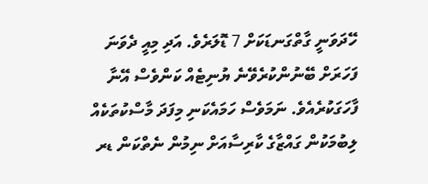ހޭދަވަނީ ގާތްގަނޑަކަށް 7 ޑޮލަރެވެ. އަދި މިއީ ދެވަނަ ފަހަރަށް ބޭނުންކުރެވޭނެ ޔުނިޓެއް ކަންވެސް އޭނާ ފާހަގަކުރެއެވެ. ނަމަވެސް ހަމައެކަނި މިފަދަ މާސްކުތަކެއް ލިބުމަކުން ގައްޒާގެ ކާރިސާއަށް ނިމުން ނެތްކަން ޑރ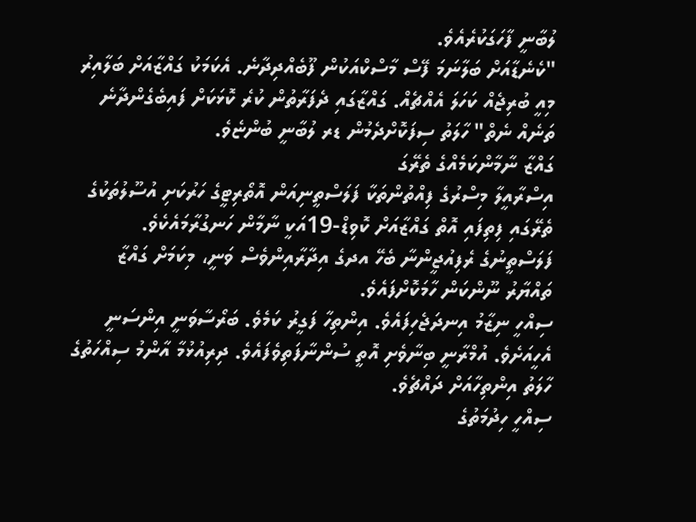ލުބާނީ ފާހަގަކުރެއެވެ.
"ކެނެޑާއަށް ބަލާނަމަ ފޭސް މާސްކްއަކުން ފޫބެއްދިދާނެ. އެކަމަކު ގައްޒާއަށް ބަލާއިރު މިއީ ބުރިޖެއް ކަހަލަ އެއްޗެއް. ގައްޒާގައި ދެފަރާތުން ކުރެ ކޮޅަކަށް ފައިބެގެންދާނެ ތަނެއް ނެތް" ހާލަތު ސިފަކޮށްދެމުން ޑރ ލުބާނީ ބުންޏެވެ.
ގައްޒާ ނާމާންކަމެއްގެ ތެރޭގަ
އިސްރާއީލާ މިސްރުގެ ފިއްތުންތަކާ ފަލަސްތީނިއަން އޮތޯރިޓީގެ ހަރުކަށި އުސޫލުތަކުގެ ތެރޭގައި ފިތިފައި އޮތް ގައްޒާއަށް ކޮވިޑް-19އަކީ ނާމާން ހަނގުރާމައެކެވެ. ފަލަސްތީނުގެ ރެފިއުޖީންނާ ބެހޭ އދގެ އިދާރާއިންވެސް ވަނީ، މިކަމަށް ގައްޒާ ތައްޔާރު ނޫންކަން ހާމަކޮށްފައެވެ.
ސިއްހީ ނިޒާމު އިނދަޖެހިފައެވެ. އިންތިހާ ފަގީރު ކަމެވެ. ބަރޯސާވަނީ އިންސަނީ އެހީއަށެވެ. އުމްރާނީ ބިނާވެށި އޮތީ ސުންނާފަތިވެފައެވެ. ދިރިއުޅުމާ އާންމު ސިއްހަތުގެ ހާލަތު އިންތިހާއަށް ދައްޗެވެ.
ސިއްހީ ހިދުމަތުގެ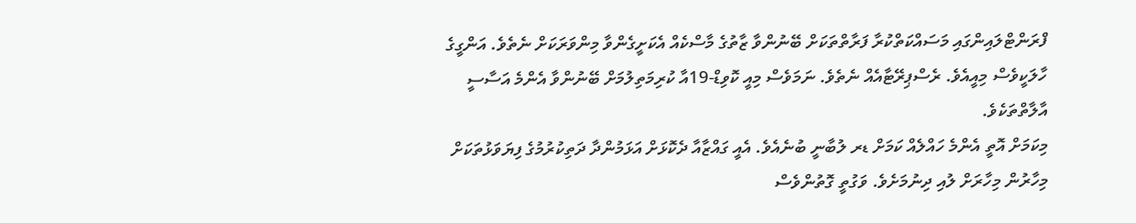ފްރަންޓްލައިންގައި މަސައްކަތްކުރާ ފަރާތްތަކަށް ބޭނުންވާ ޒާތުގެ މާސްކެއް އެކަށީގެންވާ މިންވަރަކަށް ނެތެވެ. އަންގީގެ ހާލަކީވެސް މިއީއެވެ. ރެސްޕިރޭޓާއެއް ނެތެވެ. ނަމަވެސް މިއީ ކޮވިޑް-19އާ ކުރިމަތިލުމަށް ބޭނުންވާ އެންމެ އަސާސީ އާލާތްތަކެވެ.
މިކަމަށް އޮތީ އެންމެ ހައްލެއް ކަމަށް ޑރ ލުބާނީ ބުނެއެވެ. އެއީ ގައްޒާއާ ދެކޮޅަށް އަޅަމުންދާ ދަތިކުރުމުގެ ފިޔަވަޅުތަކަށް މިހާރުން މިހާރަށް ލުއި ދިނުމަށެވެ. ވަގުތީ ގޮތުންވެސް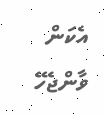އެކަން ވާންޖެހޭ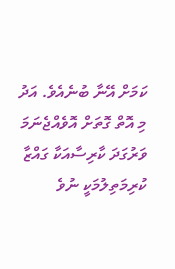ކަމަށް އޭނާ ބުނެއެވެ. އަދު މި އޮތް ގޮތަށް އޮވެއްޖެނަމަ ވަރުގަދަ ކާރިސާއަކާ ގައްޒާ ކުރިމަތިލުމަކީ ނުވެ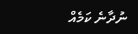ނުދާނެ ކަމެއް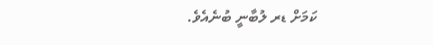ކަމަށް ޑރ ލުބާނީ ބުނެއެވެ.